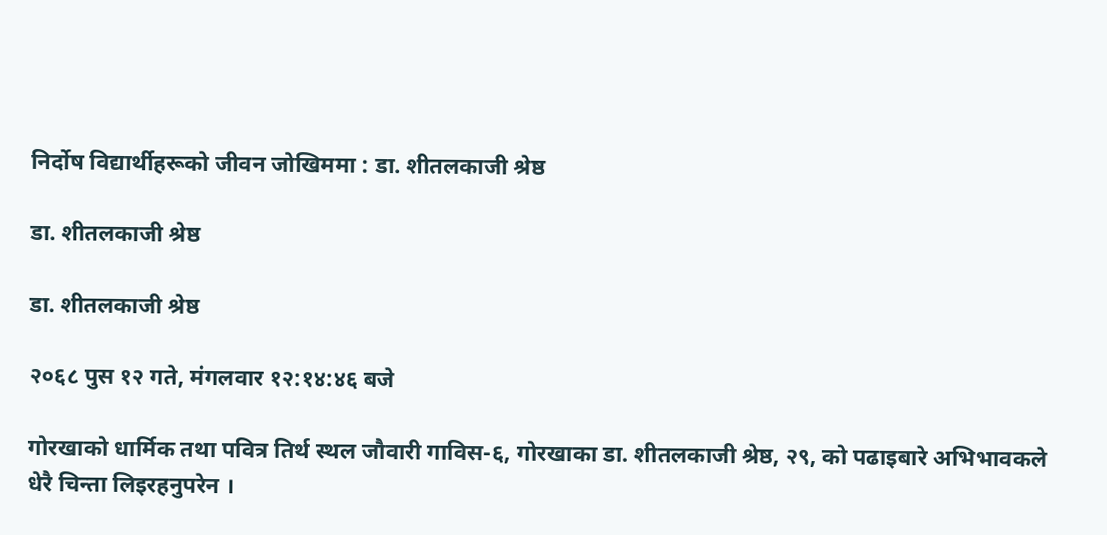निर्दोष विद्यार्थीहरूको जीवन जोखिममा : डा. शीतलकाजी श्रेष्ठ

डा. शीतलकाजी श्रेष्ठ

डा. शीतलकाजी श्रेष्ठ

२०६८ पुस १२ गते, मंगलवार १२:१४:४६ बजे

गोरखाको धार्मिक तथा पवित्र तिर्थ स्थल जौवारी गाविस-६, गोरखाका डा. शीतलकाजी श्रेष्ठ, २९, को पढाइबारे अभिभावकले धेरै चिन्ता लिइरहनुपरेन ।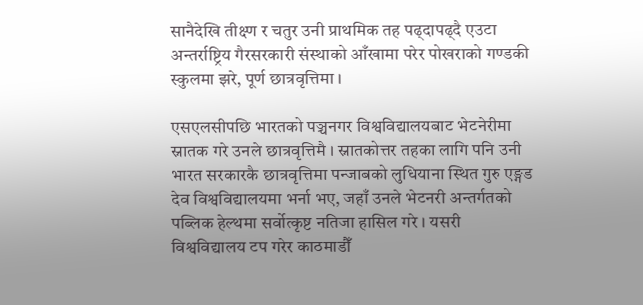सानैदेखि तीक्ष्ण र चतुर उनी प्राथमिक तह पढ्दापढ्दै एउटा अन्तर्राष्ट्रिय गैरसरकारी संस्थाको आँखामा परेर पोखराको गण्डकी स्कुलमा झरे, पूर्ण छात्रवृत्तिमा ।

एसएलसीपछि भारतको पञ्चनगर विश्वविद्यालयबाट भेटनेरीमा स्नातक गरे उनले छात्रवृत्तिमै । स्नातकोत्तर तहका लागि पनि उनी भारत सरकारकै छात्रवृत्तिमा पन्जाबको लुधियाना स्थित गुरु एङ्गड देव विश्वविद्यालयमा भर्ना भए, जहाँ उनले भेटनरी अन्तर्गतको पब्लिक हेल्थमा सर्वोत्कृष्ट नतिजा हासिल गरे । यसरी विश्वविद्यालय टप गरेर काठमाडौँ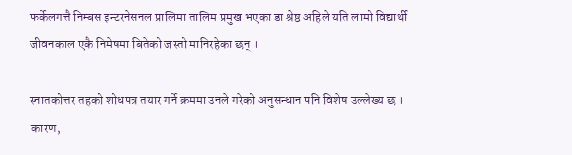फर्केलगत्तै निम्बस इन्टरनेसनल प्रालिमा तालिम प्रमुख भएका डा श्रेष्ठ अहिले यति लामो विद्यार्थी जीवनकाल एकै निमेषमा बितेको जस्तो मानिरहेका छन् ।

स्नातकोत्तर तहको शोधपत्र तयार गर्ने क्रममा उनले गरेको अनुसन्धान पनि विशेष उल्लेख्य छ । कारण,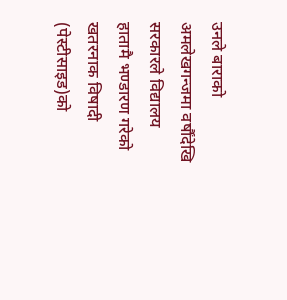उनले बाराको अमलेखगन्जमा वर्षौंदेखि सरकारले विद्यालय हातामै भण्डारण गरेको खतरनाक विषादी (पेस्टीसाइड)को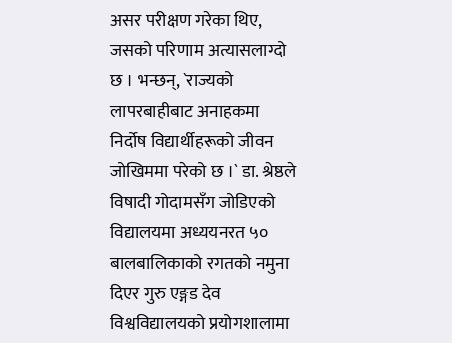असर परीक्षण गरेका थिए, जसको परिणाम अत्यासलाग्दो छ । भन्छन्, `राज्यको लापरबाहीबाट अनाहकमा निर्दोष विद्यार्थीहरूको जीवन जोखिममा परेको छ ।` डा. श्रेष्ठले विषादी गोदामसँग जोडिएको विद्यालयमा अध्ययनरत ५० बालबालिकाको रगतको नमुना दिएर गुरु एङ्गड देव विश्वविद्यालयको प्रयोगशालामा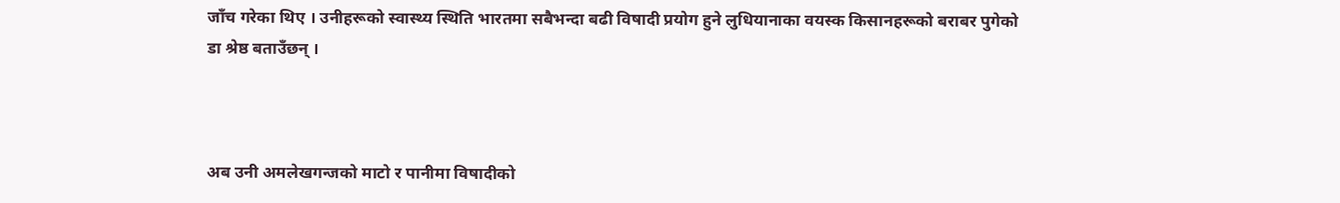जाँच गरेका थिए । उनीहरूको स्वास्थ्य स्थिति भारतमा सबैभन्दा बढी विषादी प्रयोग हुने लुधियानाका वयस्क किसानहरूको बराबर पुगेको डा श्रेष्ठ बताउँछन् ।



अब उनी अमलेखगन्जको माटो र पानीमा विषादीको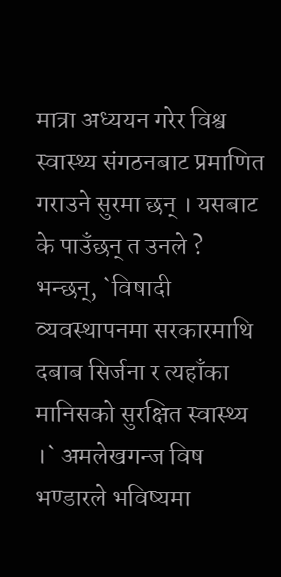मात्रा अध्ययन गरेर विश्व स्वास्थ्य संगठनबाट प्रमाणित गराउने सुरमा छन् । यसबाट के पाउँछन् त उनले ? भन्छन्, `विषादी व्यवस्थापनमा सरकारमाथि दबाब सिर्जना र त्यहाँका मानिसको सुरक्षित स्वास्थ्य ।` अमलेखगन्ज विष भण्डारले भविष्यमा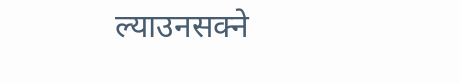ल्याउनसक्ने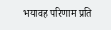भयावह परिणाम प्रति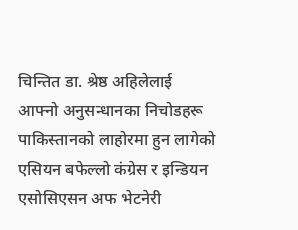चिन्तित डा. श्रेष्ठ अहिलेलाई आफ्नो अनुसन्धानका निचोडहरू पाकिस्तानको लाहोरमा हुन लागेको एसियन बफेल्लो कंग्रेस र इन्डियन एसोसिएसन अफ भेटनेरी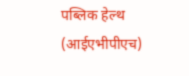पब्लिक हेल्थ (आईएभीपीएच)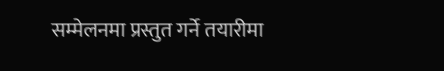सम्मेलनमा प्रस्तुत गर्ने तयारीमा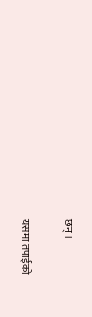छन् ।

यसमा तपाईको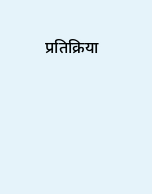प्रतिक्रिया